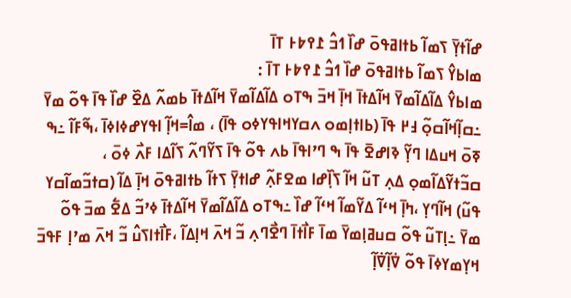ߝߊ߬ߙߌ߲߫ ߖߘߊ߬ ߕߙߊߥߟߋ߫ ߝߊ߰ ߗߏ߮ ߁߉߈߅ ߠߊ߫
ߘߊߕߌ߮ ߖߘߊ߬ ߕߙߊߥߟߋ߫ ߝߊ߰ ߗߏ߮ ߁߉߈߅ ߠߊ߫ :
ߘߊߕߌ߮ ߡߊ߬ߡߊ߬ߘߌ߫ ߞߊ߬ߡߙߊ߫ ߞߊ߲߫ ߞߏ߫ ߒߠߋ ߡߊ߬ߡߊ߬ߘߌ߫ ߞߊ߬ߡߙߊ߫ ߕߘߍ߬ ߡߐ߰ ߝߊ߰ ߟߊ߫ ߟߋ߬ ߘߌ߫ ߸ߛߊ߲߬ߞߊ߬ߛߋ߲߬ ߃߂ ߟߊ߫ (ߕߊߙߊ߲ߘߋ ߍߛߌߞߊߟߌߦߋ ߟߊ߫) ، ߘߊ߮=ߞߊ߲߬ ߊߟߌߝߦߊߦߊ߫ ،ߒ߬ߓߊ߬ ߸ߒ ߧߋ߫ ߞߎߡߊ ߣߌ߲߬ ߢߊߝߐ߫ ߟߊ߫ ߒ ߣߴߊߟߊ߫ ߕߍ ߟߋ߬ ߟߊ߫ ߖߌ߬ߣߍ߬ ߖߊ߬ߡߊ ߓߍ߯ ߦߋ߫ ،
ߛߏ߬ߙߌ߬ߡߊ߬ߘߋ߲ ߡߍ߲ ߠߎ߬ ߞߊ߬ ߖߊ߲߰ߝߊ ߘߐߓߍ߲߬ ߝߊߙߌ߲߫ ߖߙߊ߬ ߕߙߊߥߟߋ߫ ߞߊ߲߫ ߡߊ߬ (ߛߙߏ߬ߘߊ߬ߛߌ ߟߎ߬) ߞߊ߬ߣߌ߲ ،ߤߊ߲߫ ߞߵߊ߬ ߡߌ߬ߘߊ߬ ߞߵߊ߬ ߝߊ߰ ߸ߒߠߋ ߡߊ߬ߡߊ߬ߘߌ߫ ߞߊ߬ߡߙߊ߫ ߦߴߏ߬ ߡߐ߱ ߘߏ߫ ߟߋ߬ ߘߌ߫ ߸ߊ߲ߠߎ߬ ߟߋ߬ ߛߎߥߊ߲ߘߌ߫ ߘߊ߫ ߓߊ߯ߙߊ߫ ߣߐ߯ߣߍ߲ ߏ߬ ߞߍ߫ ߞߊ߲ߡߊ߬ ،ߓߊ߯ߙߊߖߎ߮ ߏ߬ ߞߍ߫ ߘߴߊ߲ ߓߟߏ߫ ߞߌ߲ߘߌߦߊ߫ ߟߋ߬ ߜ߭ߊ߲߬ߜ߭ߊ߲߬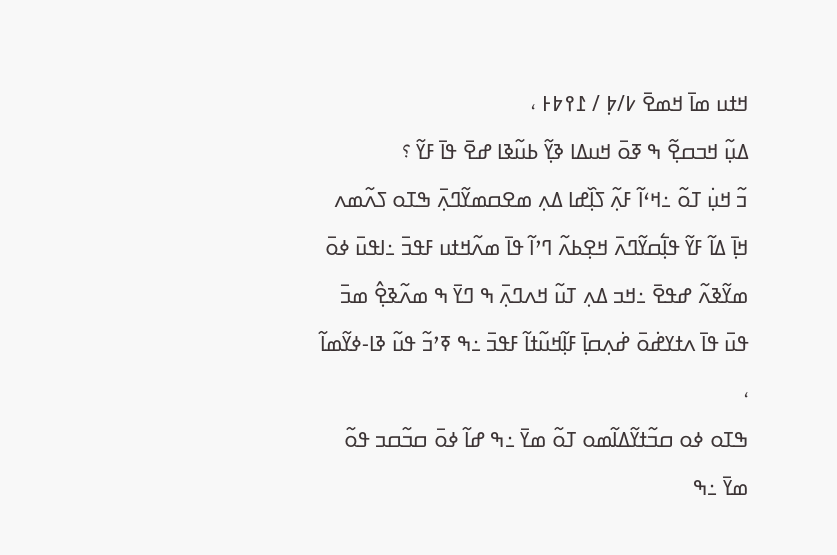ߞߙߎ ߘߊ߫ ߞߘߐ߫ ߇/߈߲ / ߁߉߈߅ ،
ߡߎ߲߬ ߞߏߛߐ߲߬ ߒ ߧߋ߫ ߞߎߡߊ ߢߌ߲߬ ߕߎ߬ߢߊ ߝߐ߫ ߟߊ߫ ߓߌ߬ ؟
ߏ߬ ߞߎ߲߭ ߠߋ߬ ߸ߞߵߊ߬ ߓߍ߲߬ ߖߊ߲߰ߝߊ ߡߍ߲ ߘߐߛߘߌ߬ߣߍ߲߫ ߒߠߋ ߖߍ߬ߘߍ ߞߊ߲߫ ߡߊ߬ ߓߌ߬ ߟߊ߲߱ߛߌ߬ߣߍ߫ ߞߐ߲ߕߍ߬ ߣߴߊ߬ ߟߊ߫ ߘߍ߬ߞߙߎ ߓߟߏ߫ ߸ߊߟߎ߫ ߦߋ߫ ߘߌ߬ߢߍ߬ ߝߟߐ߫ ߸ߞߏ ߡߍ߲ ߠߎ߬ ߞߍߣߍ߲߫ ߒ ߣߌ߫ ߒ ߘߍ߬ߢߐ߲߮ ߘߏ߫ ߟߎ߫ ߟߊ߫ ߍߙߌߝ߭ߋ߫ ߝ߭ߍ߲ߛߊ߲߫ ߓߊ߲߬ߞߎ߬ߙߊ߬ ߓߟߏ߫ ߸ߒ ߧߴߏ߬ ߟߎ߬ ߢߊ-ߦߌ߬ߘߊ߬ ،
ߒߠߋ ߦߋ ߛߏ߬ߙߌ߬ߡߊ߬ߘߋ ߠߋ߬ ߘߌ߫ ߸ߒ ߝߊ߬ ߦߋ߫ ߛߏ߬ߛߏ ߟߋ߬ ߘߌ߫ ߸ߒ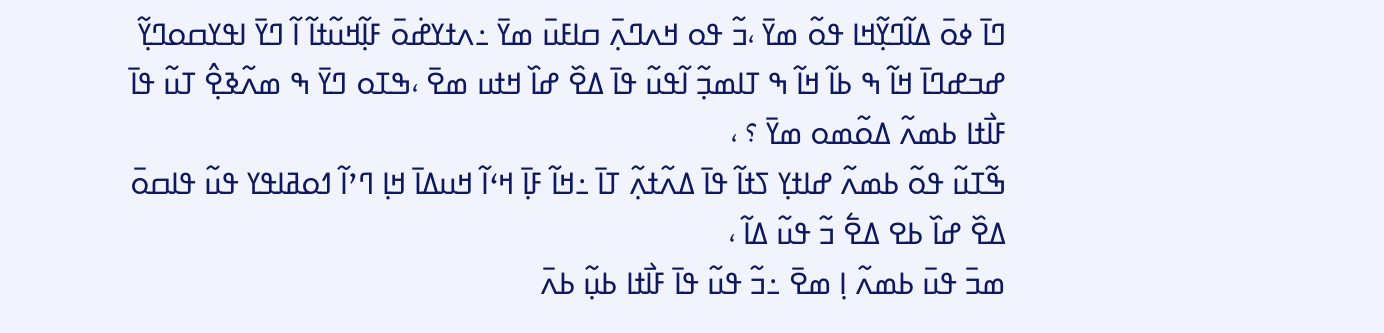ߣߊ߫ ߦߋ߫ ߡߊ߬ߣߌ߲߬ߞߊ ߟߋ߬ ߘߌ߫ ،ߏ߬ ߟߋ ߞߍߣߍ߲߫ ߛߊߓߎ߫ ߘߌ߫ ߸ߍߙߌߝ߭ߋ߫ ߓߊ߲߬ߞߎ߬ߙߊ߬ ߊ߬ ߣߌ߫ ߊߟߌߛߋߣߌ߲߬ ߝߏߝߣߊ߫ ߞߊ߬ ߒ ߕߊ߬ ߞߊ߬ ߒ ߠߊߘߏ߲߬ ߊ߬ߟߎ߬ ߟߊ߫ ߡߐ߰ ߝߊ߰ ߞߙߎ ߘߐ߫ ،ߒߠߋ ߣߌ߫ ߒ ߘߍ߬ߢߐ߲߮ ߠߎ߬ ߟߊ߫ ߓߊ߯ߙߊ ߕߘߍ߬ ߡߋ߬ߘߋ ߘߌ߫ ؟ ،
ߒ߬ߠߎ߬ ߟߋ߬ ߕߘߍ߬ ߝߊߙߌ߲ ߖߙߊ߬ ߟߊ߫ ߡߍ߬ߙߍ߲߬ ߠߊ߫ ߸ߞߊ߬ ߓߊ߲߫ ߞߵߊ߬ ߞߎߡߊ߫ ߞߊ߲ ߣߴߊ߬ ߗߋߥߊߟߌ ߟߎ߬ ߟߊߛߋ߫ ߡߐ߰ ߝߊ߰ ߕߐ ߡߐ߱ ߏ߬ ߟߎ߬ ߡߊ߬ ،
ߘߏ߫ ߟߎ߫ ߕߘߍ߬ ߊ߲ ߘߐ߫ ߸ߏ߬ ߟߎ߬ ߟߊ߫ ߓߊ߯ߙߊ ߕߎ߲߬ ߕߍ߫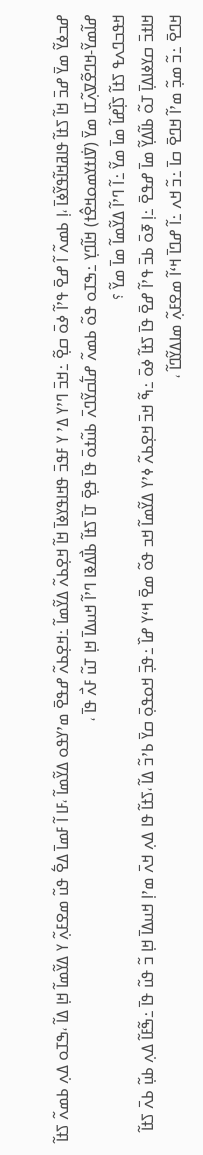ߝߏߦߌ߬ ߘߌ߫ ߝߏ߫ ߞߊ߬ ߖߙߊ߬ ߟߊߥߞߊ߬ߟߌ߬ߦߊ߫ ،ߊ߲ ߕߘߍ߬ ߊ߬ ߝߐ߫ ߟߴߊ߬ ߦߋ߫ ߛߐ߲߬ ߸ߞߏ߫ ߣߴߌ ߡߴ ߌ ߓߟߏ߫ ߟߞߊߟߌߦߊ߫ ߞߊ߬ ߞߐ߲ߕߍ߬ ߡߌ߬ߘߊ߬ ߸ߞߐ߲ߕߍ߬ ߝߟߐ߫ ߘߴߌߟߋ ߡߌ߬ߘߊ߬ ،ߓߊ ߊ߬ ߓߘߊ߫ ߡߐ߱ ߟߎ߬ ߘߐߓߍ߲߬ ߌ ߡߌ߬ߘߊ߬ ߞߊ߲ ߡߊ߬ ،ߒߠߋ ߡߍ߲ ߕߘߍ߬ ߖߙߊ߬ ߝߊ߬ߘߌ߬-ߞߣߐ߬ߜߍ߲߬ߠߊ ߘߌ߫ (ߜ߭ߊߙߌߘߋߞߐ߮ߙ) ߞߊ߬ߣߌ߲ ߸ߒߠߋ ߟߋ߬ ߕߘߍ߬ ߝߊ߱ߛߌ߬ߣߍ߫ ߕߎ߬ߙߋ߫ ߟߊ߫ ߟߐ߲߫ ߠߊ߫ ߖߙߊ߬ ߕߊ߯ߡߢߊ ߣߴߊ߬ ߞߎߡߊ߫ ߞߊ߲ ߠߎ߬ ߓߍ߯ ߟߊ߫ ،
ߞߟߏߣߍߟ ߖߙߊ߬ ߖߊ߲߰ߝߊ߬ ߘߊ߫ ߘߌ߬ ߸ߊ߬ ߣߴߊ߬ ߡߌ߬ߘߊ߬ ߘߊ߫ ߘߌ߬ ؟
ߞߊߙߏ߫ ߛߌߦߊߡߊ߲߫ ߠߋ߬ ߕߊ߬ߡߌ߲߬ ߘߊ߫ ߝߟߐ߫ ߸ߊ߲ ߧߋ߫ ߕߏ߫ ߟߴߊ߬ ߝߐ߫ ߟߊ߫ ߖߙߊ߬ ߦߋ߫ ߸ߒ߬ ߞߏ߫ ߞߐ߲ߕߍ߬ ߦߴߌ ߡߌ߬ߘߊ߬ ߞߏ ߟߋ߬ ߘߐ߫ ߞߵߌ ߝߊ߰ ߸ߟߏ߲߫ ߞߋߟߋ߲߫ ߛߌ߫ ߕߴߏ߬ ߡߊ߬ ،ߖߙߊ߬ ߟߊ ߡߍ߲ ߞߍ߫ ߘߴߊ߲ ߞߎߡߊ߫ ߞߊ߲ ߏ߬ ߟߎ߬ ߟߊ߫ ߸ߒ߬ߓߊ߬ ߡߍ߲ ߕߎ߲߬ ߕߍ߫ ߖߙߊ߬ ߞߣߐ߫ ߸ߏ߬ ߘߏ߲߬ ߘߴߊ߬ ߞߣߐ߫ ߛߊ߫ ߸ߏ߬ ߞߍ ߸ߊ߬ ߝߣߊ߫ ߞߵߊ߬ ߘߐߓߍ߲߬ ߘߊߡߌ߬ߣߊ߬ ،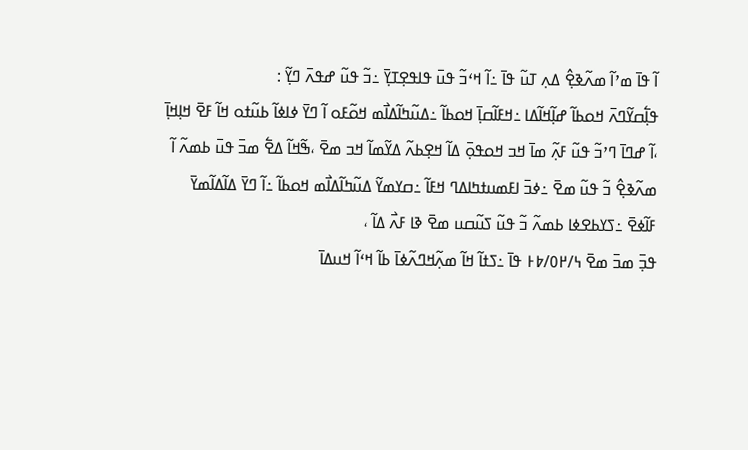ߊ߬ ߟߊ߫ ߘߴߊ߬ ߘߍ߬ߢߐ߲߮ ߡߍ߲ ߠߎ߬ ߟߊ߫ ߸ߊ߬ ߞߵߏ߬ ߟߎ߫ ߟߊߟߐ߲ߠߌ߲߫ ߸ߏ߬ ߟߎ߬ ߝߟߍ߫ ߣߌ߲߬ :
ߟߊ߲߱ߛߌ߬ߣߍ߫ ߞߋߕߊ߬ ߝߊ߲߬ߞߊ߬ߡߊ ߸ߞߓߊ߬ߛߊ߲߫ ߞߋߕߊ߬ ߸ߡߎ߬ߤߊ߬ߡߊ߯ߘ ߞߋ߬ߓߋ ߊ߬ ߣߌ߫ ߦߊߦߊ߬ ߕߎ߬ߙߋ ߞߊ߬ ߓߐ߫ ߞߊ߲ߞߊ߲߫ ،ߊ߬ ߝߣߊ߫ ߣߴߏ߬ ߟߎ߬ ߓߍ߲߬ ߘߊ߫ ߞߏ ߞߋߟߋ߲߫ ߡߊ߬ ߞߐ߲ߕߍ߬ ߡߌ߬ߘߊ߬ ߞߏ ߘߐ߫ ،ߒ߬ߞߊ߬ ߡߐ߱ ߘߏ߫ ߟߎ߫ ߕߘߍ߬ ߊ߬ ߘߍ߬ߢߐ߲߮ ߏ߬ ߟߎ߬ ߘߐ߫ ߸ߦߏ߫ ߊߓߘߎߙߤߊߡߣ ߞߓߊ߬ ߸ߛߌߘߌ߬ ߡߎ߬ߤߊ߬ߡߊ߯ߘ ߞߋߕߊ߬ ߸ߊ߬ ߣߌ߫ ߡߊ߬ߡߊ߬ߘߌ߫ ߓߊ߬ߦߐ߫ ߸ߖߌߕߐߦߊ ߕߘߍ߬ ߏ߬ ߟߎ߬ ߖߎ߬ߛߎ ߘߐ߫ ߢߊ ߓߍ߯ ߡߊ߬ ،
ߟߏ߲߫ ߘߏ߫ ߘߐ߫ ߆/߂߀/߈߅ ߟߊ߫ ߸ߖߙߊ߬ ߞߊ߬ ߘߍ߲߬ߞߣߍ߬ߦߊ߫ ߕߊ߬ ߞߵߊ߬ ߞߎߡߊ߫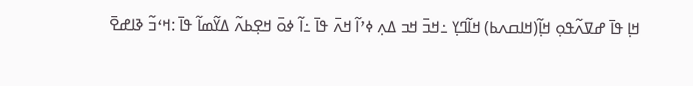ߞߊ߲ ߟߊ߫ ߝߜߍ߬ߟߋ߲ ߞߊ߲߬(ߞߊߛߍߕ) ߞߊ߬ߣߌ߲ ߸ߞߏ߫ ߞߏ ߡߍ߲ ߦߴߊ߬ ߞߍ߫ ߟߊ߫ ߸ߊ߬ ߦߋ߫ ߞߐ߲ߕߍ߬ ߡߌ߬ߘߊ߬ ߟߊ߫ :ߞߵߏ߬ ߢߊߝߐ߫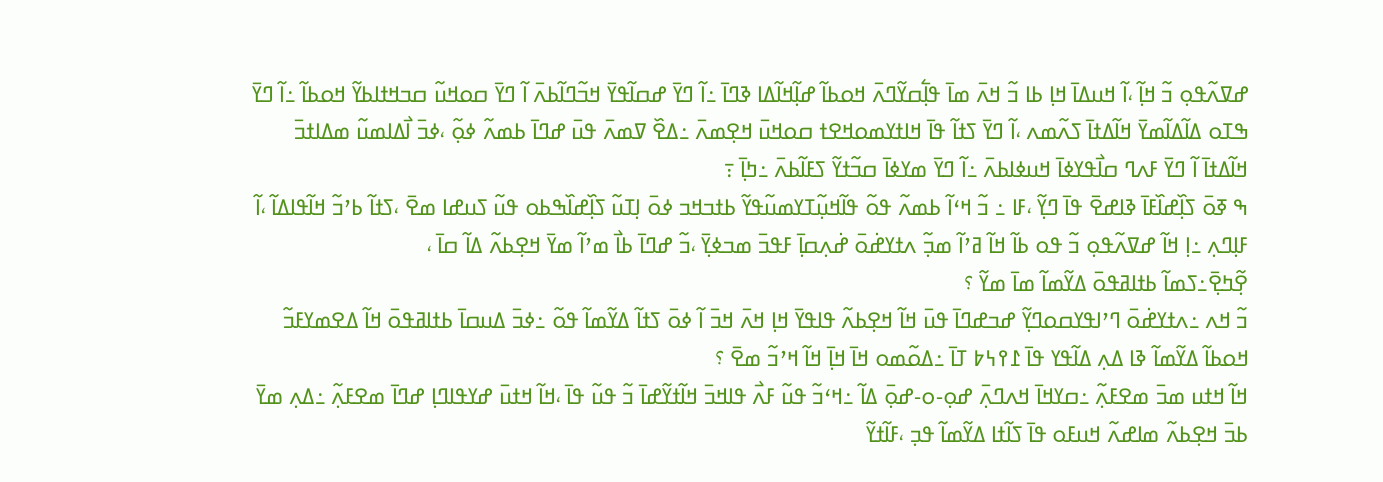ߝߜߍ߬ߟߋ߲ ߏ߬ ߞߊ߲߬ ،ߊ߬ ߞߎߡߊ߫ ߞߊ߲ ߕߊ ߏ߬ ߞߍ߫ ߘߊ߫ ߟߊ߲߱ߛߌ߬ߣߍ߫ ߞߋߕߊ߬ ߝߊ߲߬ߞߊ߬ߡߊ ߢߣߊ߫ ߸ߊ߬ ߣߌ߫ ߝߛߊ߬ߟߌ߫ ߞߏ߬ߣߊ߬ߕߍ߫ ߊ߬ ߣߌ߫ ߛߋߞߎ߬ ߛߏߞߙߊߕߌ߬ ߞߋߕߊ߬ ߸ߊ߬ ߣߌ߫ ߒߠߋ ߡߊ߬ߡߊ߬ߘߌ߫ ߞߊ߬ߡߙߊ߫ ߖߍ߬ߘߍ ،ߊ߬ ߣߌ߫ ߖߙߊ߬ ߟߊ߫ ߞߊߙߌߘߋߞߐߙ ߛߋߞߎ߫ ߞߐ߲ߘߍ߫ ߸ߡߐ߰ ߜߘߍ߫ ߟߎ߫ ߝߣߊ߫ ߕߘߍ߬ ߦߋ߲߬ ،ߦߏ߫ ߊ߯ߡߊߘߎ߬ ߘߡߊߙߏ߫ ߞߊ߬ߡߙߊ߫ ߊ߬ ߣߌ߫ ߓߍߣ ߛߊ߯ߟߌߦߊ߫ ߞߎߦߊߕߍ߫ ߸ߊ߬ ߣߌ߫ ߘߌߦߊ߫ ߛߏ߬ߙߌ߬ ߖߓߊ߬ߕߍ߫ ߸ߤߊ߲߫ ߹
ߒ ߧߋ߫ ߖߊ߲߰ߝߊ߰ߓߊ߫ ߢߊߝߐ߫ ߟߊ߫ ߣߌ߲߬ ،ߓߊ ߸ ߏ߬ ߞߵߊ߬ ߕߘߍ߬ ߟߋ߬ ߟߊ߬ߞߎ߲߬ߠߌߘߎ߬ߟߌ߬ ߕߙߏߞߏ ߦߋ߫ ߊ߲ߠߎ߬ ߖߊ߲߰ߝߊ߰ߒߕߋ ߟߎ߬ ߖߎߝߊ ߘߐ߫ ،ߖߙߊ߬ ߕߴߏ߬ ߞߊ߬ߟߊߡߊ߬ ،ߊ߬ ߓߊ߲ߣߍ߲ ߸ߊ߲ ߞߊ߬ ߝߜߍ߬ߟߋ߲ ߏ߬ ߟߋ ߕߊ߬ ߞߊ߬ ߥߴߊ߬ ߘߏ߲߬ ߍߙߌߝ߭ߋ߫ ߝ߭ߍ߲ߛߊ߲߫ ߓߟߏ߫ ߘߏߦߌ߲߫ ،ߏ߬ ߝߣߊ߫ ߕߊ߯ ߘߴߊ߬ ߘߌ߫ ߞߐ߲ߕߍ߬ ߡߊ߬ ߛߊ߫ ،
ߐ߲߬ߤߐ߲߫߸ߖߘߊ߬ ߕߙߊߥߟߋ߫ ߡߌ߬ߘߊ߬ ߘߊ߫ ߘߌ߬ ؟
ߏ߬ ߞߍ ߸ߍߙߌߝ߭ߋ߫ ߣߴߊߟߌߛߋߣߌ߲߬ ߝߏߝߣߊ߫ ߟߎ߫ ߞߊ߬ ߞߐ߲ߕߍ߬ ߟߊߟߌ߫ ߞߊ߲ ߞߍ߫ ߞߏ߫ ߊ߬ ߦߋ߫ ߖߙߊ߬ ߡߌ߬ߘߊ߬ ߟߋ߬ ߸ߦߏ߫ ߡߎߛߊ߫ ߕߙߊߥߟߋ߫ ߞߊ߬ ߡߐߘߌߓߏ߬ ߞߋߕߊ߬ ߡߌ߬ߘߊ߬ ߢߊ ߡߍ߲ ߡߊ߬ߟߌ ߟߊ߫ ߁߉߆߈ ߠߊ߫ ߸ߡߋ߬ߘߋ ߞߊ߫ ߞߊ߲߫ ߞߊ߬ ߞߴߏ߬ ߘߐ߫ ؟
ߞߊ߬ ߞߙߎ ߘߏ߫ ߘߐߓߍ߲߬ ߸ߛߌߞߊ߫ ߞߍߣߍ߲߫ ߝߋ߲-ߋ-ߝߋ߲߫ ߡߊ߬ ߸ߞߵߏ߬ ߟߎ߬ ߓߍ߯ ߟߊߞߏ߫ ߞߊ߬ߙߌ߬ߝߊ߫ ߏ߬ ߟߎ߬ ߟߊ߫ ،ߞߊ߬ ߞߙߎ߫ ߝߌߟߊߣߊ߲ ߝߣߊ߫ ߘߐߓߍ߲߬ ߸ߡߍ߲ ߘߌ߫ ߕߏ߫ ߞߐ߲ߕߍ߬ ߘߊߝߍ߬ ߞߎߓߋ ߟߊ߫ ߖߊ߬ߙߊ ߡߌ߬ߘߊ߬ ߟߏ߲ ،ߓߊ߬ߙߌ߬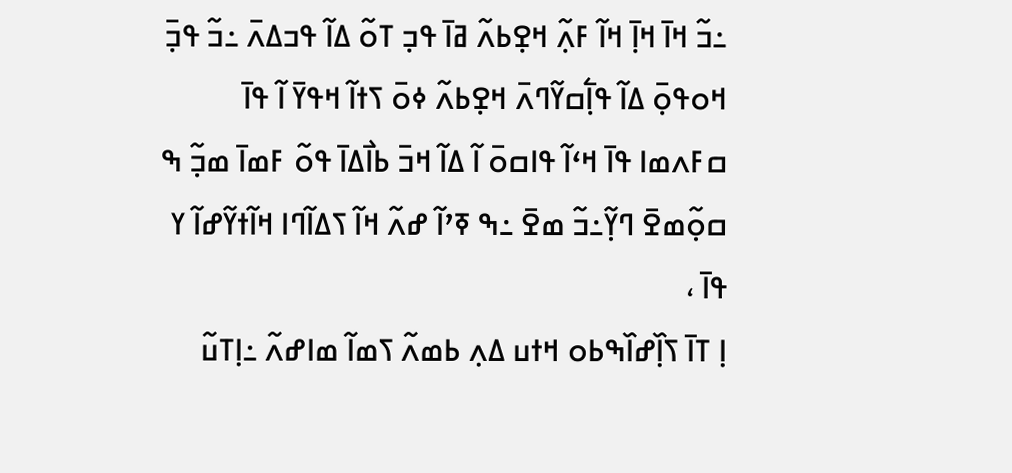߸ߏ߬ ߞߊ߫ ߞߊ߲߫ ߞߊ߬ ߓߍ߲߬ ߞߐ߲ߕߍ߬ ߥߊ߫ ߟߏ߲ ߠߋ߬ ߡߊ߬ ߟߏߡߍ߫ ߸ߏ߬ ߟߏ߲߫ ߞߋߟߋ߲߫ ߡߊ߬ ߟߊ߲߱ߛߌ߬ߣߍ߫ ߞߐ߲ߕߍ߬ ߦߋ߫ ߖߙߊ߬ ߞߟߌ߫ ߊ߬ ߟߊ߫ ߛߓߍߘߊ ߟߊ߫ ߞߵߊ߬ ߟߊߛߋ߫ ߊ߬ ߡߊ߬ ߞߏ߫ ߕߊ߯ߡߊ߫ ߟߋ߬ ߓߘߊ߫ ߘߏ߲߬ ߒ ߛߋ߲߬ߘߐ߫ ߣߌ߲߬߸ߏ߬ ߘߐ߫ ߸ߒ ߧߴߊ߬ ߝߍ߬ ߞߊ߬ ߖߡߊ߬ߣߊ ߞߊ߬ߙߌ߬ߝߊ߬ ߌ ߟߊ߫ ،
ߊ߲ ߠߊ߫ ߖߊ߲߰ߝߊ߰ߒߕߋ ߞߙߎ ߡߍ߲ ߕߘߍ߬ ߖߘߊ߬ ߘߊߝߍ߬ ߸ߊ߲ߠߎ߬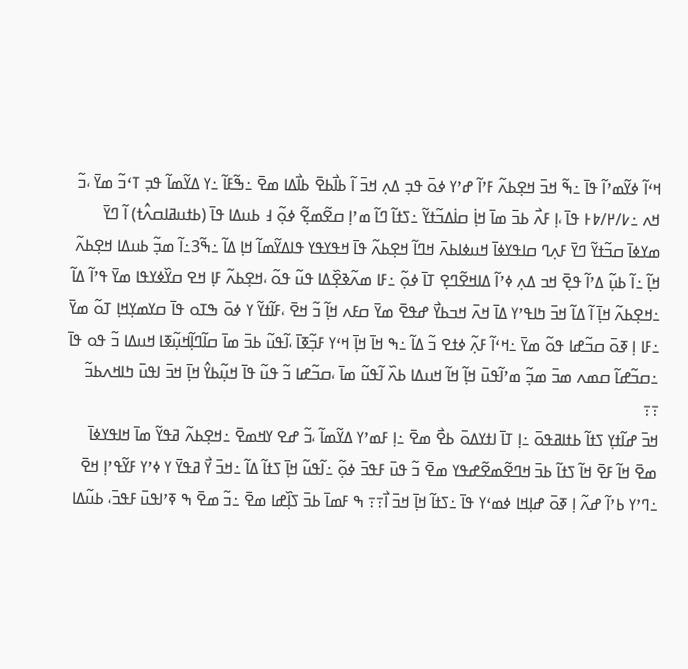ߞߵߊ߬ ߦߌ߬ߘߴߊ߬ ߟߊ߫ ߸ߒ߬ ߞߏ߫ ߞߐ߲ߕߍ߬ ߓߴߊ߬ ߝߴߌ ߦߋ߫ ߟߏ߲ ߡߍ߲ ߞߏ߫ ߊ߬ ߕߊ߯ߕߐ߫ ߕߊ߯ߡߊ ߘߐ߫ ߸ߒ߬ߓߊ߬ ߸ߌ ߡߌ߬ߘߊ߬ ߟߏ߲ ߠߵߏ߬ ߘߌ߫ ،ߏ߬ ߞߍ ߸߇/߂/߈߅ ߟߊ߫ ،ߊ߲ ߓߍ߯ ߕߏ߫ ߘߊ߫ ߞߊ߲߭ ߛߊ߭ߡߏ߬ߙߌ߬ ߸ߖߙߊ߬ ߣߊ߬ ߘߴߊ߲ ߛߐ߬ߘߐ߲߬ ߦߋ߲߬ ߃ ߕߎߡߊ ߟߊ߫ (ߕߙߎߥߊߛߍ߮ߙ) ߊ߬ ߣߌ߫ ߘߌߦߊ߫ ߛߏ߬ߙߌ߬ ߣߌ߫ ߓߍ߲ߣ ߛߊߟߌߦߊ߫ ߞߎߦߊߕߍ߫ ߞߣߊ߬ ߞߐ߲ߕߍ߬ ߟߊ߫ ߞߟߌߟߌ ߟߊߡߌ߬ߘߊ߬ ߞߊ߲ ߡߊ߬ ߸ߒ߬3߸ߊ߬ ߘߏ߲߬ ߕߎߡߊ ߞߐ߲ߕߍ߬ ߞߊ߲߬ ߸ߊ߬ ߕߎ߲߬ ߡߴߊ߬ ߟߐ߲߫ ߞߏ ߡߍ߲ ߦߴߊ߬ ߡߊߞߐ߬ߣߐ߲ ߠߊ߫ ߦߋ߲߬ ߸ߓߊ ߘߍ߬ߢߐ߲߰ߡߊ ߟߎ߬ ߟߋ߬ ،ߞߐ߲ߕߍ߬ ߓߊ߲ ߞߐ ߛߌ߰ߦߌߟߊ ߘߌ߫ ߟߴߊ߬ ߡߊ߬ ߸ߞߐ߲ߕߍ߬ ߞߊ߲߫ ߊ߬ ߡߊ߬ ߞߏ߫ ߤߊߟߴߌ ߡߊ߫ ߞߍ߫ ߞߏߕߌ߯ ߝߟߐ߫ ߘߌ߫ ߛߓߍ ߞߊ߲߬ ߏ߬ ߞߐ߫ ،ߓߊ߬ߙߌ߬ ߌ ߦߋ߫ ߒߠߋ ߟߊ߫ ߛߌߘߌ߲ߞߊ߲ ߠߋ߬ ߘߌ߫ ߸ߓߊ ߊ߲ ߧߋ߫ ߛߏ߬ߝߊ ߟߋ߬ ߘߌ߫ ߸ߞߵߊ߬ ߓߍ߲߬ ߦߙߐ ߏ߬ ߡߊ߬ ߸ߒ ߞߊ߫ ߞߊ߲߫ ߞߵߌ ߓߏ߲߬ߧߊ߫ ،ߊ߬ߟߎ߬ ߕߏ߫ ߘߊ߫ ߛߊ߬ߣߊ߲߬ߞߎ߲߬ߧߊ ߞߎߡߊ ߏ߬ ߟߋ ߟߊ߫ ߸ߛߏ߬ߝߊ߬ ߛߘߍ ߘߏ߫ ߘߏ߲߬ ߘߴߊ߬ߟߎ߫ ߞߊ߲߬ ߞߊ߬ ߞߎߡߊ ߕߍ߰ ߊ߬ߟߎ߬ ߘߊ߫ ،ߛߏ߬ߝߊ ߏ߬ ߟߎ߬ ߟߊ߫ ߞߎ߲߬ߕߌ߮ ߞߊ߲߫ ߞߏ߫ ߊߟߎ߫ ߤߊߞߍߕߏ߬ ߹߹
ߞߏ߫ ߝߊ߬ߙߌ߲ ߖߙߊ߬ ߕߙߊߥߟߋ߫ ߸ߊ߲ ߠߊ߫ ߊߙߌߡߋ߫ ߕߐ߯ ߘߐ߫ ߸ߊ߲ ߓߘߴߌ ߡߌ߬ߘߊ߬ ،ߏ߬ ߝߐ ߌߞߘߐ߫ ߸ߞߐ߲ߕߍ߬ ߥߟߌ߬ ߘߊ߫ ߞߊߟߌߦߊ߫ ߘߐ߫ ߞߊ߬ ߓߐ߫ ߞߊ߬ ߖߙߊ߬ ߕߏ߫ ߞߣߐ߬ߘߐ߬ߝߟߌ ߘߐ߫ ߏ߬ ߟߎ߫ ߓߟߏ߫ ߦߋ߲߬ ߸ߊ߬ߟߎ߬ ߞߊ߲߫ ߖߙߊ߬ ߡߊ߬ ߸ߞߏ߫ ߌ߯ ߥߟߌ߫ ߌ ߦߴߌ ߓߌ߬ߟߴߊ߲ ߞߐ߫ ߸ߣߴߌ ߕߴߊ߬ ߝߍ߬ ߊ߲ ߧߋ߫ ߝߊ߲ߞߊ ߦߘߵߌ ߟߊ߫ ߸ߖߙߊ߬ ߞߊ߲߫ ߞߏ߫ ߊ߯߹߹ ߒ ߓߘߊ߫ ߕߏ߫ ߖߊ߲߰ߝߊ ߘߐ߫ ߸ߏ߬ ߘߐ߫ ߒ ߧߴߊߟߎ߫ ߓߟߏ߫، ߕߎ߬ߡߊ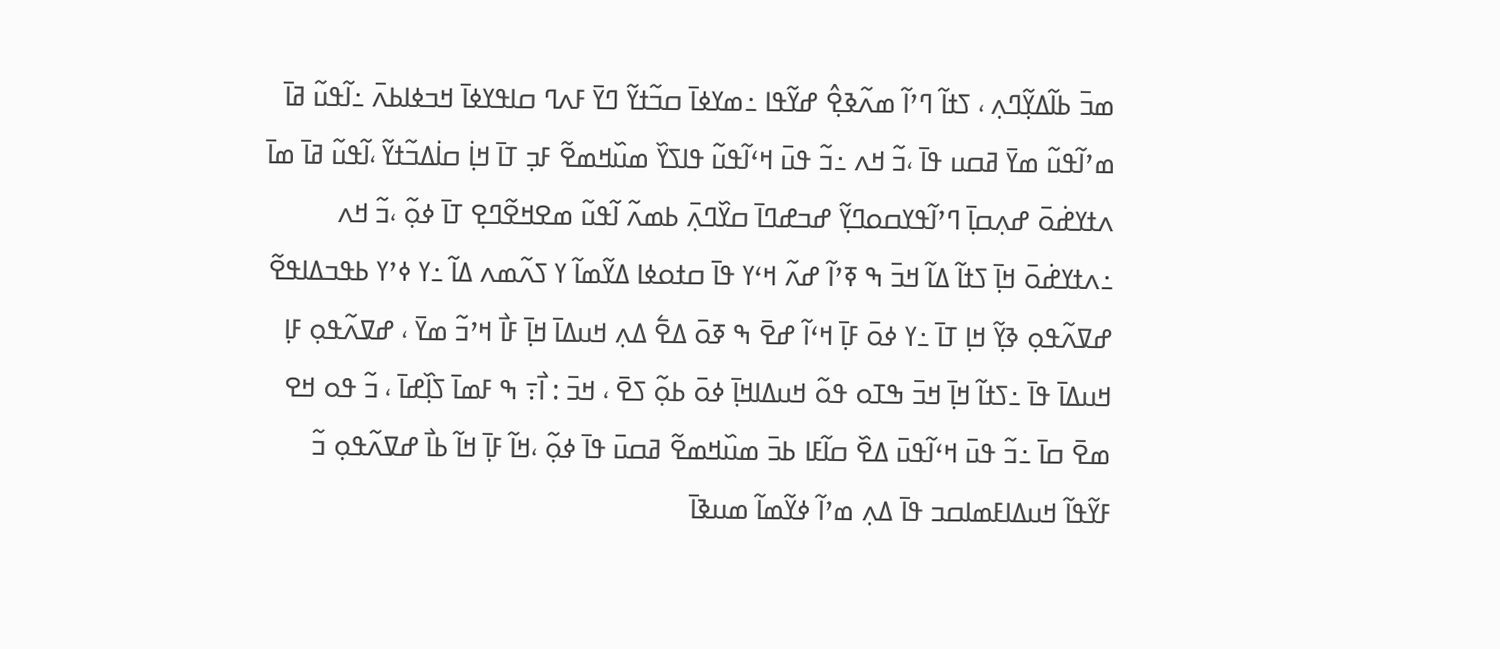ߘߏ߫ ߕߊ߬ߡߌ߲߬ߣߍ߲ ، ߖߙߊ߬ ߣߴߊ߬ ߘߍ߬ߢߐ߲߮ ߝߌ߬ߟߊ ߸ߘߌߦߊ߫ ߛߏ߬ߙߌ߬ ߣߌ߫ ߓߍߣ ߛߊߟߌߦߊ߫ ߞߏߦߊߕߍ߫ ߸ߊ߬ߟߎ߬ ߥߊ߫ ߘߴߊ߬ߟߎ߬ ߘߌ߫ ߥߛߎ ߟߊ߫ ،ߏ߬ ߞߍ ߸ߏ߬ ߟߎ߫ ߞߵߊ߬ߟߎ߬ ߟߊߖߌ߰ ߘߎ߰ߞߘߐ߬ ߓߏ߲ ߠߊ߫ ߞߊ߲߭ ߛߊ߭ߡߏ߬ߙߌ߬ ،ߊ߬ߟߎ߬ ߥߊ߫ ߘߊ߫ ߍߙߌߝ߭ߋ߫ ߝߍ߲ߛߊ߲߫ ߣߴߊ߬ߟߌߛߋߣߌ߲߬ ߝߏߝߣߊ߫ ߛߌ߰ߣߍ߲߫ ߕߘߍ߬ ߊ߬ߟߎ߬ ߘߐߞߐ߬ߣߐ߲ ߠߊ߫ ߦߋ߲߬ ،ߏ߬ ߞߍ ߸ߍߙߌߝ߭ߋ߫ ߞߊ߲߫ ߖߙߊ߬ ߡߊ߬ ߞߏ߫ ߒ ߧߴߊ߬ ߝߍ߬ ߞߵߌ ߟߊ߫ ߛߙߋߦߊ ߡߌ߬ߘߊ߬ ߌ ߖߍ߬ߘߍ ߡߊ߬ ߸ߌ ߦߴߌ ߕߟߏߡߊߟߐ߬ ߝߜߍ߬ߟߋ߲ ߢߌ߲߬ ߞߊ߲ ߠߊ߫ ߸ߌ ߦߋ߫ ߓߊ߲߫ ߞߵߊ߬ ߝߐ߫ ߒ ߧߋ߫ ߡߐ߱ ߡߍ߲ ߞߎߡߊ߫ ߞߊ߲߫ ߓߊ߯ ߞߴߏ߬ ߘߌ߫ ، ߝߜߍ߬ߟߋ߲ ߓߊ߲ ߞߎߡߊ߫ ߟߊ߫ ߸ߖߙߊ߬ ߞߊ߲߫ ߞߏ߫ ߒߠߋ ߟߋ߬ ߞߎߡߊߞߊ߲߫ ߦߋ߫ ߕߋ߲߬ ߖߐ߫ ، ߞߏ߫ : ߊ߯߹ ߒ ߓߘߊ߫ ߖߊ߲߰ߝߊ߫ ، ߏ߬ ߟߋ ߞߐ ߘߐ߫ ߛߊ߫ ߸ߏ߬ ߟߎ߫ ߞߵߊ߬ߟߎ߫ ߡߐ߰ ߛߊ߬ߓߊ ߕߏ߫ ߘߎ߰ߞߘߐ߬ ߥߛߎ߫ ߟߊ߫ ߦߋ߲߬ ،ߞߊ߬ ߓߊ߲߫ ߞߊ߬ ߕߊ߯ ߝߜߍ߬ߟߋ߲ ߏ߬ ߓߌ߬ߟߊ߬ ߞߎߡߊߓߘߊߛߏ ߟߊ߫ ߡߍ߲ ߘߴߊ߬ ߦߌ߬ߘߊ߬ ߘߎߢߊ߫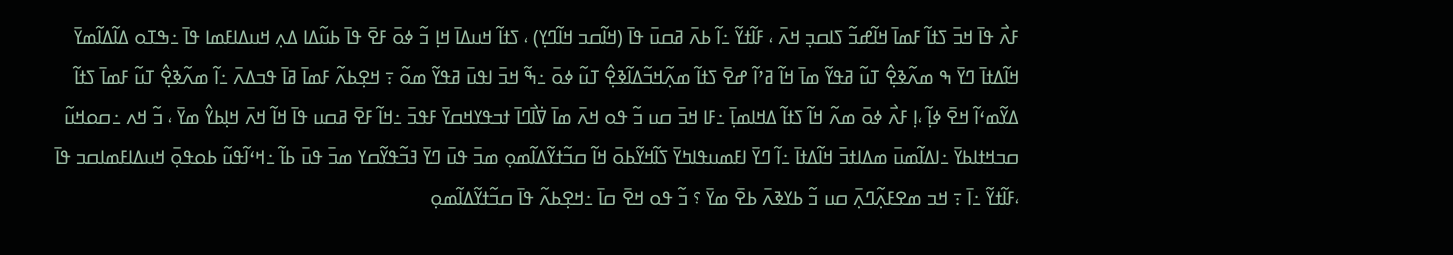ߓߍ߯ ߟߊ߫ ߞߏ߫ ߖߙߊ߬ ߓߘߊ߫ ߞߊ߬ߝߏ߬ ߖߊߛߏ߲ ߞߍ߫ ، ߓߊ߬ߙߌ߬ ߸ߊ߬ ߕߍ߫ ߥߛߎ߫ ߟߊ߫ (ߞߊ߬ߛߏ ߞߊ߬ߣߌ߲) ، ߖߙߊ߬ ߞߎߡߊ߫ ߞߊ߲ ߏ߬ ߦߋ߫ ߓߐ߫ ߟߊ߫ ߕߎ߬ߡߊ ߡߍ߲ ߞߎߡߊߓߘߊ ߟߊ߫ ߸ߒߠߋ ߡߊ߬ߡߊ߬ߘߌ߫ ߞߊ߬ߡߙߊ߫ ߣߌ߫ ߒ ߘߍ߬ߢߐ߲߮ ߠߎ߬ ߥߟߌ߬ ߘߊ߫ ߞߊ߬ ߥߴߊ߬ ߝߐ߫ ߖߙߊ߬ ߘߍ߲߬ߞߏ߬ߡߊ߬ߢߐ߲߮ ߠߎ߬ ߦߋ߫ ߸ߒ߬ ߞߏ߫ ߊߟߎ߫ ߥߟߌ߬ ߘߋ߬ ߹ ߞߐ߲ߕߍ߬ ߓߘߊ߫ ߥߊ߫ ߟߏߡߍ߫ ߸ߊ߬ ߘߍ߬ߢߐ߲߮ ߠߎ߬ ߓߘߊ߫ ߖߙߊ߬ ߡߌ߬ߘߵߊ߬ ߞߐ߫ ߦߊ߲߬ ،ߊ߲ ߓߍ߯ ߦߋ߫ ߘߍ߬ ߞߊ߬ ߖߙߊ߬ ߡߞߊߘߊ߲߫ ߸ߓߊ ߞߏ߫ ߛߎ ߏ߬ ߟߋ ߞߍ߫ ߘߊ߫ ߜ߭ߊ߯ߣߊ߫ ߙߏߟߌߞߛߌ߫ ߓߟߏ߫ ߸ߞߊ߬ ߓߐ߫ ߥߛߎ ߟߊ߫ ߞߊ߬ ߞߍ߫ ߞߊ߲ߕߌ߮ ߘߌ߫ ، ߏ߬ ߞߍ ߸ߛߋߞߎ߬ ߛߏߞߙߊߕߌ߫ ߸ߊߡߊ߬ߘߎ߫ ߘߡߊߙߏ߫ ߞߊ߬ߡߙߊ߫ ߸ߊ߬ ߣߌ߫ ߊߓߘߎߟߊߤߌ߫ ߖߊ߬ߞߌ߬ߕߋ߫ ߞߊ߬ ߛߏ߬ߙߌ߬ߡߊ߬ߘߋ߲ ߘߏ߫ ߟߎ߫ ߣߌ߫ ߔߏ߬ߟߌ߬ߛߌ ߘߏ߫ ߟߎ߫ ߕߊ߬ ߸ߞߵߊ߬ߟߎ߬ ߕߋߟߋ߲߫ ߞߎߡߊߓߘߊߛߏ ߟߊ߫ ،ߓߊ߬ߙߌ߬ ߸ߊ߫ ߹ ߞߏ ߘߐߓߍ߲߬ߣߍ߲߫ ߛߎ ߏ߬ ߕߌߢߍ߫ ߕߐ߫ ߘߌ߫ ؟ ߏ߬ ߟߋ ߞߐ߫ ߛߊ߫ ߸ߞߐ߲ߕߍ߬ ߟߊ߫ ߛߏ߬ߙߌ߬ߡߊ߬ߘߋ߲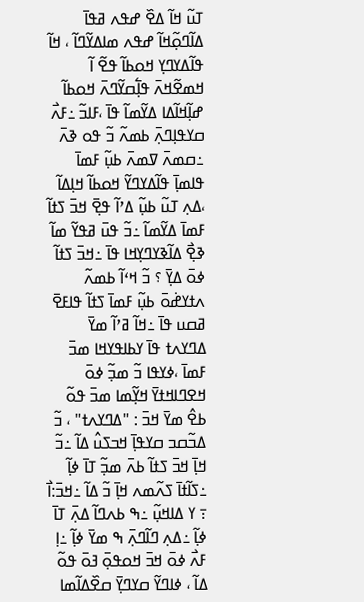ߠߎ߬ ߞߊ߬ ߡߐ߰ ߝߟߍ ߥߟߊ߫ ߡߊ߬ߣߋ߲߬ߞߊ߬ ߝߟߍ ߘߊߡߌ߬ߣߊ߬ ، ߞߊ߬ ߟߊ߬ߡߌߣߌ߲ ߞߋߕߊ߬ ߟߐ߬ ߊ߬ ߞߘߐ߬ߞߍ߫ ߟߊ߲߱ߛߌ߬ߣߍ߫ ߞߋߕߊ߬ ߝߊ߲߬ߞߊ߬ߡߊ ߡߌ߬ߘߊ߬ ߟߊ߫ ،ߓߊߏ߬ ߸ߓߍ߯ ߛߌߟߊ߲ߣߍ߲߫ ߕߘߍ߬ ߏ߬ ߟߋ ߢߍ߫ ߸ߛߘߍ߫ ߜߘߍ߫ ߕߎ߲߬ ߓߘߊ߫ ߟߊߘߊ߲߫ ߟߊ߬ߡߌߣߌ߬ ߞߋߕߊ߬ ߞߊ߲ߡߊ߬ ،ߡߍ߲ ߠߎ߬ ߕߎ߲߬ ߡߴߊ߬ ߟߐ߲߫ ߞߏ߫ ߖߙߊ߬ ߓߘߊ߫ ߡߌ߬ߘߊ߬ ߸ߏ߬ ߟߎ߫ ߥߟߌ߬ ߘߊ߬ ߢߐ߲߯ ߡߊ߬ߢߌߣߌ߲ߞߊ ߟߊ߫ ߸ߞߏ߫ ߖߙߊ߬ ߦߋ߫ ߡߌ߲߫ ؟ ߏ߬ ߞߵߊ߬ ߕߘߍ߬ ߍߙߌߝ߭ߋ߫ ߕߎ߲߬ ߓߘߊ߫ ߖߙߊ߬ ߟߊߓߐ߫ ߥߛߎ ߟߊ߫ ߸ߞߊ߬ ߥߴߊ߬ ߘߌ߫ ߡߣߌߍߙ ߟߊ߫ ߌߕߊߟߌߞߊ ߘߏ߫ ߓߘߊ߫ ،ߦߌߟߊ ߏ߬ ߘߏ߲߬ ߦߋ߫ ߞߐߣߊߞߙߌ߫ ߞߌ߲߬ߘߊ ߘߏ߫ ߟߋ߬ ߕߐ߮ ߘߌ߫ ߞߏ߫ : "ߡߣߌߍߙ" ، ߏ߬ ߡߏ߬ߛߏ ߛߌߟߊ߲߫ ߞߏߖߎ߮ ߡߊ߬ ߸ߏ߬ ߞߊ߲߫ ߞߏ߫ ߖߙߊ߬ ߕߍ߫ ߘߏ߲߬ ߠߊ߫ ߦߊ߲߬ ߸ߖߊ߬ߙߊ߫ ߖߍ߬ߘߍ ߞߊ߲߫ ߏ߬ ߡߊ߬ ߸ߞߏ߫:ߊ߯ ߹ ߌ ߡߊߞߎ߲߬ ߸ߒ ߕߍߣߊ߬ ߡߍ߲߫ ߠߊ߫ ߦߊ߲߬ ߸ߡߍ߲ ߣߊ߬ߣߍ߲߫ ߒ ߘߌ߫ ߦߊ߲߬ ߸ߊ߲ ߓߍ߯ ߦߋ߫ ߞߏ߫ ߞߋߟߋ߲߫ ߔߋ߫ ߟߋ߬ ߡߊ߬ ، ߦߊߣߌ߬ ߛߌߣߌ߲߫ ߛߐ߰ߡߊ߬ߘߊ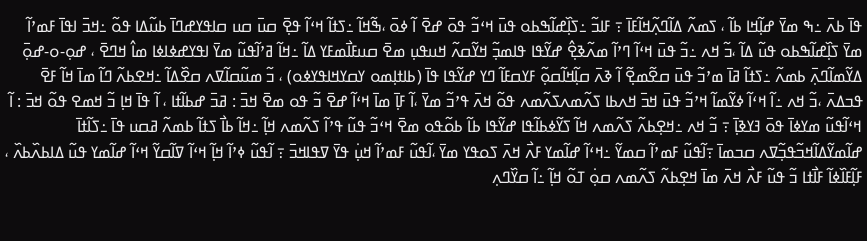ߟߊ߫ ߕߍ߫ ߸ߒ ߘߌ߫ ߝߊ߲߬ߞߊ ߕߊ߬ ، ߖߘߍ߬ ߡߊ߬ߣߍ߲߬ߞߊ߬ߓߊ߫ ߹ ߓߊߏ߬ ߸ߖߊ߲߰ߝߊ߬ߒߕߋ ߟߎ߫ ߞߵߏ߬ ߟߋ߫ ߝߐ߫ ߊ߬ ߦߋ߫ ،ߒ߬ߞߊ߬ ߸ߖߙߊ߬ ߞߵߊ߬ ߟߐ߲߫ ߛߎ߫ ߛߎ ߛߊߟߌߝߣߊ߫ ߕߎ߬ߡߊ ߟߋ߬ ߸ߞߏ߫ ߊߟߊ߫ ߓߘߴߊ߬ ߘߌ߫ ߖߊ߲߰ߝߊ߬ߒߕߋ ߟߎ߬ ߡߊ߬ ،ߏ߬ ߞߍ ߸ߏ߬ ߟߎ߫ ߞߵߊ߬ ߣߴߊ߬ ߘߍ߬ߢߐ߲߮ ߝߌ߬ߟߊ ߟߊߘߏ߲߬ ߞߌ߬ߛߍ߬ ߞߎߟߎ߲ ߘߐ߫ ߛߎߓߊ߯ߘߓߌ ߡߊ߬ ߸ߞߊ߬ ߥߴߊ߬ߟߎ߬ ߘߌ߫ ߊߟߌߝߦߊߦߊ ߘߊ߮ ߞߣߐ߫ ، ߝߋ߲-ߋ-ߝߋ߲߫ ߡߌ߬ߘߊ߬ߣߍ߲߫ ߕߘߍ߬ ߸ߖߙߊ߬ ߥߊ߫ ߘߴߏ߬ ߟߎ߫ ߛߐ߬ߘߐ߲߬ ߊ߬ ߢߍ߫ ߛߊ߲߬ߞߊ߬ߛߋ߲߬ ߓߌߛߓߊ߬ ߣߌ ߝߌ߬ߟߊ ߟߊ߫ (ߕߊߙߊ߲ߘߋ ߌߛߌߞߊߟߌߦߋ) ، ߏ߬ ߘߎ߬ߛߊ߬ߜߍ ߛߐ߰ߡߊ߬ ߸ߞߐߕߍ߬ ߣߊ߬ ߘߊ߫ ߞߊ߬ ߓߐ߫ ߟߏߡߍ߫ ،ߏ߬ ߞߍ ߸ߊ߬ ߞߵߊ߬ ߦߌ߬ߘߊ߬ ߞߴߏ߬ ߟߎ߫ ߞߏ߫ ߞߍߕߊ ߖߍ߬ߘߍߖߍ߬ߘߍ ߟߋ߬ ߞߍ߫ ߟߴߏ߬ ߘߌ߫ ،ߊ߬ ߓߊ߲߫ ߘߊ߫ ߞߵߊ߬ ߝߐ߫ ߏ߬ ߟߋ ߘߐ߫ ߞߏ߫ : ߥߏ߫ ߝߕߊ߬ߙߊ ، ߊ߬ ߟߊ߫ ߞߊ߲ ߏ߬ ߞߘߐ ߟߋ߬ ߞߏ߫ : ߊ߬ ߞߵߊ߬ߟߎ߬ ߘߌߦߊ߫ ߟߋ߫ ߔߌߢߊ߲߫ ߹ ߏ߬ ߞߍ ߸ߞߐ߲ߕߍ߬ ߖߍ߬ߘߍ ߞߊ߬ ߖߌ߬ߦߕߊ߬ߟߊ ߝߌ߬ߟߊ ߕߊ߬ ߕߋ߬ߟߋ ߘߐ߫ ߞߵߏ߬ ߟߎ߬ ߟߴߊ߬ ߖߍ߬ߘߍ ߞߊ߲߬ ߸ߞߊ߬ ߕߊ߯ ߖߙߊ߬ ߕߘߍ߬ ߥߛߎ ߟߊ߫ ߸ߖߊ߬ߙߊ߫ ߝߊ߬ߘߌ߬ߡߊ߬ߞߏ߬ߟߏ߲߬ߜߍ ߛߏߘߊ߫ ߹ߊ߬ߟߎ߬ ߓߘߴߊ߬ ߛߘߌ߬ ߸ߞߵߊ߬ ߝߊ߬ߘߌ ߓߍ߯ ߞߍ߫ ߖߋߟߌ ߘߌ߫ ،ߊ߬ߟߎ߬ ߓߘߴߊ߬ ߞߎ߲߭ ߟߌ߫ ߜߟߊߞߏ߫ ߹ ߊ߬ߟߎ߬ ߦߴߊ߬ ߞߊ߲߬ ߞߵߊ߬ ߜߊ߬ߛߌ߬ ߞߵߊ߬ ߝߊ߬ߘߌ ߟߎ߬ ߡߊߕߍ߰ߕߍ߰ ، ߓߊ߲߬ߓߊ߰ߦߊ߬ ߓߊ߯ߙߊ ߏ߬ ߟߎ߬ ߓߍ߯ ߞߍ߫ ߘߊ߫ ߞߐ߲ߕߍ߬ ߖߍ߬ߘߍ ߛߋ߲߭ ߠߋ߬ ߞߊ߲߬ ߸ߊ߬ ߛߌ߰ߣߍ߲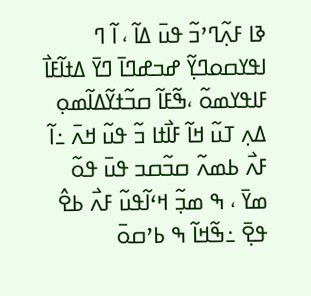ߢߊ ߓߍ߲߬ߣߴߏ߬ ߟߎ߫ ߡߊ߬ ، ߊ߬ ߣ ߊߟߌߛߋߣߌ߲߬ ߝߏߝߣߊ߫ ߣߌ߫ ߡߙߊ߬ߓߊ߯ ߓߊߟߌߘߋ߬ ،ߒ߬ߓߊ߬ ߛߏ߬ߙߌ߬ߡߊ߬ߘߋ߲ ߡߍ߲ ߠߎ߬ ߞߊ߬ ߓߊ߯ߙߊ ߏ߬ ߟߎ߬ ߞߍ߫ ߸ߊ߬ ߓߍ߯ ߕߘߍ߬ ߛߏ߬ߛߏ ߟߎ߫ ߟߋ߬ ߘߌ߫ ، ߒ ߘߏ߲߬ ߞߵߊ߬ߟߎ߬ ߓߍ߯ ߕߐ߮ ߟߐ߲߫ ߸ߒ߬ߞߊ߬ ߒ ߕߴߛߋ߫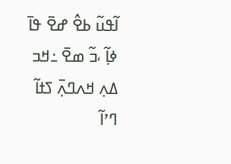ߊ߬ߟߎ߬ ߕߐ߮ ߝߐ߫ ߟߊ߫ ߦߊ߲߬ ،ߏ߬ ߘߐ߫ ߸ߞߏ ߡߍ߲ ߞߍߣߍ߲߫ ߖߙߊ߬ ߣߴߊ߬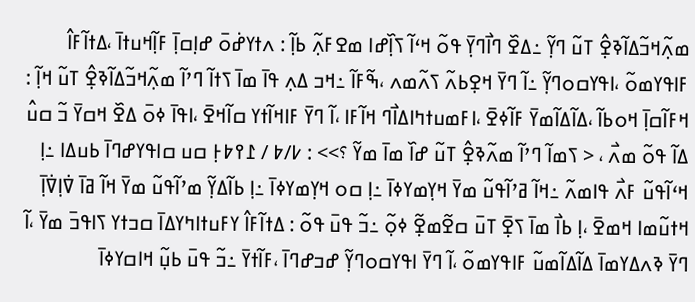ߘߍ߲߬ߞߏ߬ߡߊ߬ߢߐ߲߮ ߠߎ߬ ߣߌ߲߬ ߸ߡߐ߰ ߣߊ߯ߣߌ߲߫ ߟߋ߬ ߞߵߊ߬ ߖߊ߲߰ߝߊ ߘߐߓߍ߲߬ ߕߊ߲߬ : ߍߙߌߝ߭ߋ߫ ߝߊ߲ߛߊ߲߫ ߓߊ߲߬ߞߎߙߊ߫ ،ߡߙߊ߬ߓߊ߮ ߓߊߟߌߘߋ߬ ،ߊߟߌߛߋߣߌ߲߬ ߸ߊ߬ ߣߌ߫ ߞߐ߲ߕߍ߬ ߖߍ߬ߘߍ ،ߒ߬ߓߊ߬ ߸ߞߏ ߡߍ߲ ߟߊ߫ ߘߊ߫ ߖߙߊ߬ ߣߴߊ߬ ߘߍ߲߬ߞߏ߬ߡߊ߬ߢߐ߲߮ ߠߎ߬ ߞߊ߲߬ : ߞߓߊ߬ߛߊ߲߫ ߞߋߕߊ߬ ،ߡߊ߬ߡߊ߬ߘߌ߫ ߓߊ߬ߦߐ߫ ،ߊߓߘߎߙߤߊߡߊ߯ߣ ߞߊ߬ߓߊ ،ߊ߬ ߣߌ߫ ߓߊߞߊ߬ߙߌ ߛߊ߬ߞߐ߫ ،ߊߟߊ߫ ߦߋ߫ ߡߐ߰ ߞߛߌ߫ ߏ߬ ߛߎ߮ ߡߊ߬ ߟߋ߬ ߘߍ߯ ، < ߖߘߊ߬ ߣߴߊ߬ ߘߍ߬ߢߐ߲߮ ߠߎ߬ ߝߊ߰ ߘߊ߫ ߘߌ߬ ؟>> : ߇/߈ / ߁߉߈߅߲ ߛߎ ߛߊߟߌߝߣߊ߫ ߕߎߡߊ ߸ߊ߲ ߞߵߊ߬ߟߎ߬ ߓߍ߯ ߟߊߘߍ߬ ߸ߞߊ߬ ߥߴߊ߬ߟߎ߬ ߘߌ߫ ߞߌ߲ߘߌߦߊ߫ ߸ߊ߲ ߛߋ ߞߌ߲ߘߌߦߊ߫ ߸ߊ߲ ߕߊ߬ߡߌ߲߬ ߘߴߊ߬ߟߎ߬ ߘߌ߫ ߞߊ߬ ߥߊ߫ ߜ߭ߊ߲ߜ߭ߊ߲߫ ߞߙߎ߬ߘߊ ߞߘߐ߫ ،ߊ߲ ߕߊ߯ ߘߊ߫ ߖߐ߲߫ ߠߎ߫ ߛߐ߬ߘߐ߲߬ ߦߋ߲߬ ߸ߏ߬ ߟߎ߫ ߟߋ߬ : ߡߙߊ߬ߓߊ߮ ߌߓߎߙߊߤߌߡߊ߫ ߛߏߙߌ ߖߊߟߏ߫ ߘߌ߫ ،ߊ߬ ߣߌ߫ ߢߍߡߌߘߊ߫ ߡߊ߬ߡߊ߬ߘߎ߬ ߓߊߟߌߘߋ߬ ،ߊ߬ ߣߌ߫ ߊߟߌߛߋߣߌ߲߬ ߝߏߝߣߊ߫ ،ߓߊ߬ߙߌ߫ ߸ߏ߬ ߟߎ߫ ߕߎ߲߬ ߞߊߛߌߦߊ߫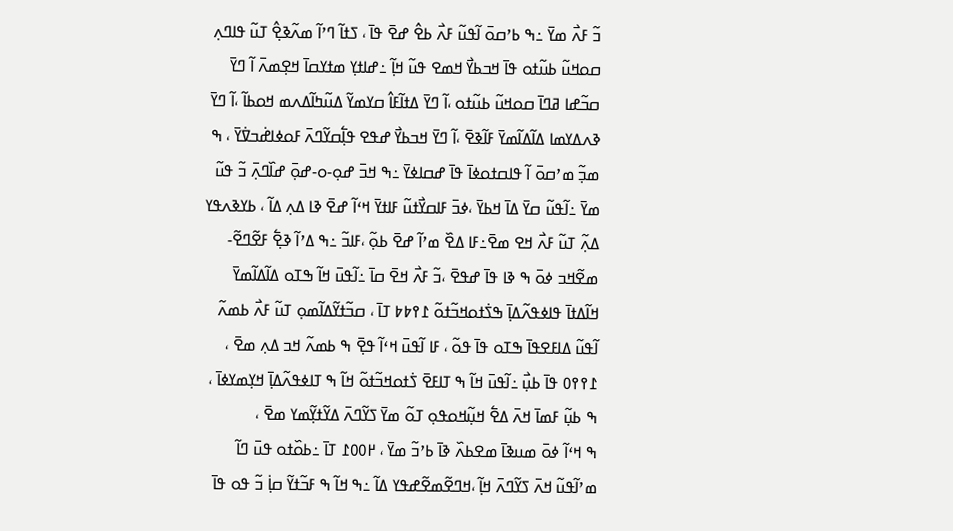ߏ߬ ߓߍ߯ ߘߌ߫ ߸ߒ ߕߴߛߋ߫ ߊ߬ߟߎ߬ ߓߍ߯ ߕߐ߮ ߝߐ߫ ߟߊ߫ ، ߖߙߊ߬ ߣߴߊ߬ ߘߍ߬ߢߐ߲߮ ߠߎ߬ ߟߊߣߍ߲ ߛߋߞߎ߬ ߕߎ߬ߙߋ ߟߊ߫ ߞߏߕߌ߯ ߞߘߐ ߟߎ߬ ߞߊ߲߬ ߸ߝߊߙߌ߲ ߘߙߌߛߊ߫ ߞߐ߲ߘߍ߫ ߊ߬ ߣߌ߫ ߛߏ߬ߝߊ ߥߣߊ߫ ߛߋߞߎ߬ ߕߎ߬ߙߋ ،ߊ߬ ߣߌ߫ ߡߙߊ߬ߓߊ߮ ߛߌߘߌ߬ ߡߎ߬ߤߊ߬ߡߍߘ ߞߋߕߊ߬ ،ߊ߬ ߣߌ߫ ߢߍߡߌߘߊ ߡߊ߬ߡߊ߬ߘߌ߫ ߓߊ߬ߢߐ߫ ،ߊ߬ ߣߌ߫ ߞߏߕߌ߯ ߝߟߐ ߟߊ߲߱ߛߌ߬ߣߍ߫ ߓߋߦߊߝ߭ߏߜ߭ߌ߫ ، ߒ ߘߏ߲߬ ߘߴߛߋ߫ ߊ߬ ߟߊߛߙߋߦߊ߫ ߟߊ߫ ߝߛߊߦߌ߫ ߸ߒ ߞߏ߫ ߝߋ߲-ߋ-ߝߋ߲߫ ߝߊ߰ߣߍ߲߫ ߏ߬ ߟߎ߬ ߘߌ߫ ߸ߊ߬ߟߎ߬ ߛߌ߫ ߡߊ߫ ߞߕߌ߫ ،ߦߏ߫ ߓߊߛߌ߯ߙߎ߬ ߓߊߙߌ߫ ߞߵߊ߬ ߝߐ߫ ߢߊ ߡߍ߲ ߡߊ߬ ، ߕߌߢߍߟߌ ߡߍ߲߬ ߠߎ߬ ߓߍ߯ ߞߐ ߘߐ߫߸ߓߊ ߡߐ߰ ߘߴߊ߬ ߝߐ߫ ߕߋ߲߬ ،ߓߊߏ߬ ߸ߒ ߡߴߊ߬ ߢߐ߲߱ ߓߐ߬ߣߐ߬-ߘߐ߬ߞߏ ߦߋ߫ ߒ ߢߊ ߟߊ߫ ߝߟߐ߫ ،ߏ߬ ߓߍ߯ ߞߐ߫ ߛߊ߫ ߸ߊ߬ߟߎ߫ ߞߊ߬ ߒߠߋ ߡߊ߬ߡߊ߬ߘߌ߫ ߞߊ߬ߡߙߊ߫ ߟߊߦߟߍ߬ߡߊ߲߫ ߒߖ߭ߙߋߞߏ߬ߙߋ߬ ߁߉߈߈ ߠߊ߫ ، ߛߏ߬ߙߌ߬ߡߊ߬ߘߋ߲ ߠߎ߬ ߓߍ߯ ߕߘߍ߬ ߊ߬ߟߎ߬ ߡߊߓߐߟߊ߫ ߒߠߋ ߟߊ߫ ߟߋ߬ ، ߓߊ ߊ߬ߟߎ߫ ߞߵߊ߬ ߟߐ߲߫ ߒ ߕߘߍ߬ ߞߏ ߡߍ߲ ߘߐ߫ ، ߁߉߉߀ ߟߊ߫ ߕߎ߲߯ ߸ߊ߬ߟߎ߫ ߞߊ߬ ߒ ߠߊߓߐ߫ ߖ߭ߙߋߞߏ߬ߙߋ߬ ߞߊ߬ ߒ ߠߊߦߟߍ߬ߡߊ߲߫ ߞߌ߲ߘߌߦߊ߫ ، ߒ ߕߎ߲߬ ߓߘߊ߫ ߞߍ߫ ߡߐ߱ ߞߎ߲߬ߞߋߟߋ߲ ߠߋ߬ ߘߌ߫ ߖߌ߬ߣߍ߫ ߡߌ߬ߙߌ߲߬ߘߌ ߘߐ߫ ،
ߒ ߞߵߊ߬ ߦߋ߫ ߘߎߢߊ߫ ߘߐߕߍ߰ ߢߊ߫ ߕߴߏ߬ ߘߌ߫ ، ߂߀߀߁ ߠߊ߫ ߸ߕߋ߰ߙߋ ߟߎ߫ ߣߊ߬ ߘߴߊ߬ߟߎ߬ ߞߍ߫ ߖߌ߬ߣߍ߫ ߞߊ߲߬ ،ߞߣߐ߬ߘߐ߬ߝߟߌ ߡߊ߬ ߸ߒ ߞߊ߬ ߒ ߓߏ߬ߙߌ߬ ߛߊ߲߭ ߏ߬ ߟߋ ߟߊ߫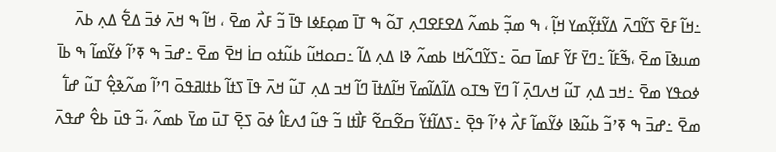߸ߞߊ߬ ߓߐ߫ ߖߌ߬ߣߍ߫ ߡߌ߬ߙߌ߲߬ߘߌ ߞߊ߲߬ ، ߒ ߘߏ߲߬ ߕߘߍ߬ ߡߐߓߐߣߍ߲ ߠߋ߬ ߒ ߠߊ߫ ߘߋ߲ߓߦߊ ߟߊ߫ ߏ߬ ߓߍ߯ ߘߐ߫ ، ߞߊ߬ ߒ ߞߍ߫ ߦߏ߫ ߡߐ߱ ߡߍ߲ ߕߍ߫ ߘߎߢߊ߫ ߘߐ߫ ،ߒ߬ߓߊ߬ ߸ߣߌ߫ ߓߌ߬ ߓߘߊ߫ ߛߋ߫ ߸ߖߌ߬ߣߍ߬ߞߊ ߕߘߍ߬ ߢߊ ߡߍ߲ ߡߊ߬ ߸ߛߋߞߎ߬ ߕߎ߬ߙߋ ߛߊ߭ ߞߐ߫ ߘߐ߫ ߸ߝߏ߫ ߒ ߧߴߊ߬ ߦߌ߬ߘߊ߬ ߒ ߕߊ߫ ߦߋߟߌ ߘߐ߫ ߸ߞߏ ߡߍ߲ ߠߎ߬ ߞߍߣߍ߲߫ ߊ߬ ߣߌ߫ ߒߠߋ ߡߊ߬ߡߊ߬ߘߌ߫ ߞߊ߬ߡߙߊ߫ ߣߊ߬ ߞߏ ߡߍ߲ ߠߎ߬ ߞߍ߫ ߟߊ߫ ߖߙߊ߬ ߕߙߊߥߟߋ߫ ߣߴߊ߬ ߘߍ߬ߢߐ߲߮ ߠߎ߬ ߝߊ߱ ߘߐ߫ ߸ߝߏ߫ ߒ ߧߴߏ߬ ߕߎ߬ߢߊ ߦߌ߬ߘߊ߬ ߓߍ߯ ߦߴߊ߬ ߟߐ߲߫ ߸ߖߡߊ߬ߙߌ߬ ߛߐ߬ߛߐ߬ ߓߊ߯ߙߊ ߏ߬ ߟߎ߬ ߗߍߓߊ߮ ߦߋ߫ ߖߐ߲߫ ߠߎ߫ ߘߌ߫ ߕߘߍ߬ ،ߏ߬ ߟߎ߫ ߕߐ߮ ߝߟߍ߫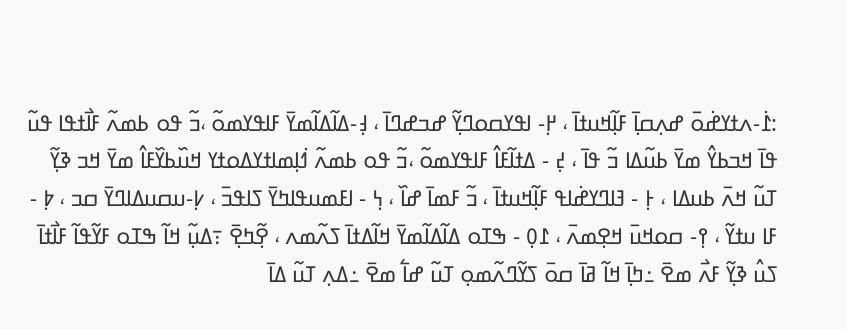:߁߭-ߍߙߌߝ߭ߋ߫ ߝߍ߲ߛߊ߲߫ ߓߊ߲߬ߞߎߙߊ߫ ، ߂߲- ߊߟߌߛߋߣߌ߲߬ ߝߏߝߣߊ߫ ، ߃߲-ߡߊ߬ߡߊ߬ߘߌ߫ ߓߊߟߌߘߋ߬ ،ߏ߬ ߟߋ ߕߘߍ߬ ߓߊ߯ߙߟߊ ߟߎ߬ ߟߊ߫ ߞߏߕߌ߮ ߘߌ߫ ߕߎ߬ߡߊ ߏ߬ ߟߊ߫ ، ߄߲ - ߡߙߊ߬ߓߊ߮ ߓߊߟߌߘߋ߬ ،ߏ߬ ߟߋ ߕߘߍ߬ ߗ߭ߊ߲ߘߊߙߌߡߋߙߌ ߞߎ߰ߕߌ߰ߓߊ߮ ߘߌ߫ ߞߏ ߢߌ߲߬ ߠߎ߬ ߞߍ߫ ߕߎߡߊ ، ߅߲ - ߔߊߣߌߝ߭ߊߟ ߓߊ߲߬ߞߎߙߊ߫ ، ߏ߬ ߓߘߊ߫ ߝߊ߰ ، ߆߲ - ߊߓߘߎߟߊߤߌ߫ ߖߊߟߏ߫ ، ߇߲-ߎߛߎߡߊߣߌ߫ ߛߏ ، ߈߲ - ߓߊ ߎߙߌ߬ ، ߉߲- ߛߋߞߎ߫ ߞߐ߲ߘߍ߫ ، ߁߀߲ - ߒߠߋ ߡߊ߬ߡߊ߬ߘߌ߫ ߞߊ߬ߡߙߊ߫ ߖߍ߬ߘߍ ، ߐ߲߬ߤߐ߲߫ ߹ߡߎ߲߬ ߞߊ߬ ߒߠߋ ߓߌ߬ߟߊ߬ ߓߊ߯ߙߊ߫ ߖߎ߮ ߢߌ߲߬ ߓߍ߯ ߘߐ߫ ߸ߤߊ߲߫ ߞߊ߬ ߥߊ߫ ߛߋ߫ ߖߌ߬ߣߍ߬ߘߋ߲ ߠߎ߬ ߝߊ߱ ߘߐ߫ ߸ߡߍ߲ ߠߎ߬ ߡߊ߫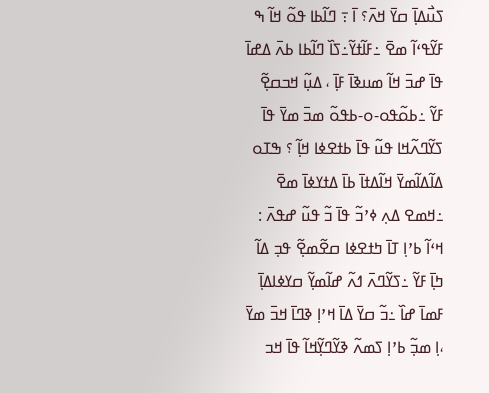ߖߎ߯ߡߊ߲߫ ߛߌ߫ ߞߍ߫؟ ߊ߫ ߹ ߣߊ߬ߕߊ ߟߋ߬ ߞߊ߬ ߒ ߓߌ߬ߟߵߊ߬ ߘߐ߫ ߸ߓߊ߬ߙߌ߬߸ߖߊ߰ ߣߊ߬ߕߊ ߕߍ߫ ߡߝߊ߫ ߟߊ߫ ߝߏ߫ ߞߊ߬ ߘߎߢߊ߫ ߓߊ߲߫ ، ߡߎ߲߬ ߞߏߛߐ߲߬ ߓߌ߬ ߸ߕߋ߬ߟߋ-ߋ-ߕߟߋ߬ ߘߏ߫ ߘߌ߫ ߟߊ߫ ߖߌ߬ߣߍ߬ߞߊ ߟߎ߬ ߟߊ߫ ߕߙߐߦߊ ߞߊ߲߬ ؟ ߒߠߋ ߡߊ߬ߡߊ߬ߘߌ߫ ߞߊ߬ߡߙߊ߫ ߕߊ߫ ߡߙߌߦߊ߫ ߘߐ߫ ߸ߞߘߐ ߡߍ߲ ߦߴߏ߬ ߟߊ߫ ߏ߬ ߟߎ߬ ߝߟߍ߫ : ߞߵߊ߬ ߕߴߊ߲ ߠߊ߫ ߤߙߐߦߊ ߛߐ߬ߘߐ߲߬ ߟߏ߲ ߡߊ߬ ߤߊ߲߫ ߓߌ߬ ߸ߖߌ߬ߣߍ߫ ߗߍ߬ ߝߊ߬ߘߌ߲߬ ߛߌߦߊߡߊ߲߫ ߓߘߊ߫ ߝߊ߰ ߸ߏ߬ ߛߌ߫ ߡߊ߫ ߞߴߊ߲ ߢߣߊ߫ ߞߏ߫ ߘߌ߫ ،ߊ߲ ߘߏ߲߬ ߕߴߊ߲ ߖߘߍ߬ ߢߌ߬ߣߌ߲߬ߞߊ߬ ߟߊ߫ ߞߏ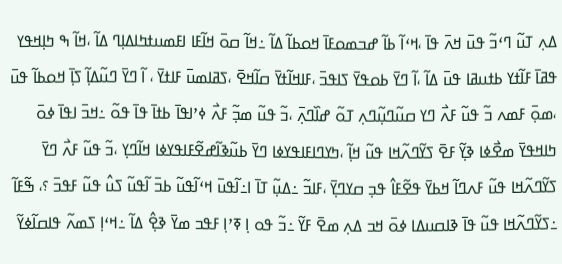ߡߍ߲ ߠߎ߬ ߣߵߏ߬ ߟߎ߫ ߞߍ߫ ߟߊ߫ ،ߞߵߊ߬ ߕߊ߬ ߝߏߘߋߓߊ߫ ߞߋߕߊ߬ ߡߊ߬ ߸ߞߊ߬ ߛߋ߫ ߞߊ߬ߓߊ ߊߓߘߎߙߤߊߡߊ߲ߣ ߡߊ߬ ،ߞߊ߬ ߒ ߤߊ߲ߞߟߌ ߟߥߊ߫ ߓߊ߬ߙߌ ߕߙߎߥߊ ߟߎ߫ ߡߊ߬ ،ߊ߬ ߣߌ߫ ߕߋߟߌ߫ ߖߊߟߏ߫ ،ߓߊߞߊ߬ߙߌ߫ ߛߊ߬ߞߐ߫ ،ߖߥߊߘߎ߫ ߓߊߙߌ߫ ، ߊ߬ ߣߌ߫ ߣߎ߬ߡߊ߲߬ ߖߊ߲߫ ߞߋߕߊ߬ ߟߎ߫ ،ߘߋ߲߫ ߓߘߍ ߏ߬ ߟߎ߬ ߓߍ߯ ߣߌ ߛߎ߬ߣߎ߲߬ߣߍ߲ ߠߋ߬ ߝߊ߰ߣߍ߲߫ ،ߏ߬ ߟߎ߬ ߘߏ߲߬ ߓߍ߯ ߦߴߊߟߊ߫ ߕߙߊ߫ ߟߊ߫ ߟߋ߬ ߸ߞߏ߫ ߊߟߊ߫ ߦߋ߫ ߤߊߞߟߌ߫ ߘߐ߯ߦߊ ߢߌ߲߬ ߓߐ߫ ߖߌ߬ߣߍ߬ߞߊ ߟߎ߬ ߞߊ߲߬ ،ߤߌߣߊߓߊߟߌߦߊ ߣߌ߫ ߕߎ߬ߢߊ߬ߝߐ߬ߓߊߟߌߦߊ ߞߊ߬ߣߌ߲ ،ߏ߬ ߟߎ߬ ߓߍ߯ ߣߌ߫ ߖߌ߬ߣߍ߬ߞߊ ߟߎ߬ ߓߍߣߊ߬ ߞߕߌ߫ ߟߐ߬ߓߊ߮ ߟߏ߲ ߛߌߣߌ߲߫ ،ߓߊߏ߬ ߸ߡߎ߲߬ ߠߊ߫ ߊ߸ߊ߬ߟߎ߫ ߞߵߊ߬ߟߎ߬ ߕߏ߫ ߊ߬ߟߎ߬ ߖߎ߮ ߟߎ߬ ߓߟߏ߫ ؟، ߒ߬ߓߊ߬ ߸ߖߌ߬ߣߍ߬ߞߊ ߟߎ߬ ߟߊ߫ ߢߊߛߎߡߊ ߦߋ߫ ߞߏ ߡߍ߲ ߘߐ߫ ߓߌ߬ ߸ߏ߬ ߟߋ ߊ߲ ߧߴߊ߲ ߓߟߏ ߘߌ߫ ߢߐ߲߮ ߡߊ߬ ߸ߞߵߊ߲ ߖߘߍ߬ ߟߊߛߊ߬ߦߌ߬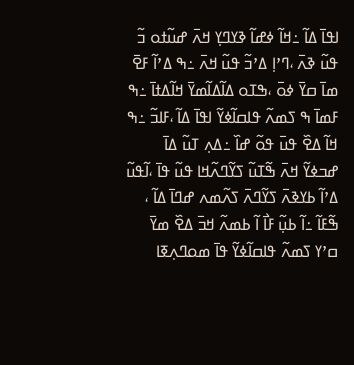ߊߟߊ߫ ߡߊ߬ ߸ߞߊ߬ ߦߝߊ߬ ߢߌߣߌ߲ ߞߍ߫ ߝߎ߬ߙߋ ߏ߬ ߟߎ߬ ߢߍ߫ ،ߣߴߊ߲ ߡߴߏ߬ ߟߎ߬ ߞߍ߫ ߸ߒ ߡߴߊ߬ ߓߐ߫ ߘߊ߫ ߛߌ߫ ߦߋ߫ ،ߒߠߋ ߡߊ߬ߡߊ߬ߘߌ߫ ߞߊ߬ߡߙߊ߫ ߸ߒ ߓߘߊ߫ ߒ ߖߘߍ߬ ߟߊߛߊ߬ߦߌ߬ ߊߟߊ߫ ߡߊ߬ ،ߓߊߏ߬ ߸ߒ ߞߊ߬ ߡߐ߰ ߟߎ߫ ߟߋ߬ ߝߊ߰ ߸ߡߍ߲ ߠߎ߬ ߡߊ߫ ߝߏߦߌ߬ ߞߍ߫ ߒ߬ߠߎ߬ ߖߌ߬ߣߍ߬ߞߊ ߟߎ߬ ߟߊ߫ ،ߊ߬ߟߎ߬ ߡߴߊ߬ ߕߌߢߍ߫ ߖߌ߬ߣߍ߫ ߖߍ߬ߘߍ ߝߣߊ߫ ߡߊ߬ ، ߒ߬ߓߊ߬ ߸ߊ߬ ߕߎ߲߬ ߓߊ߯ ߊ߬ ߕߘߍ߬ ߞߏ߫ ߡߐ߰ ߘߌ߫ ߛߴߌ ߖߘߍ߬ ߟߊߛߊ߬ߦߌ߬ ߟߊ߫ ߘߋߣߍ߲ߧߊ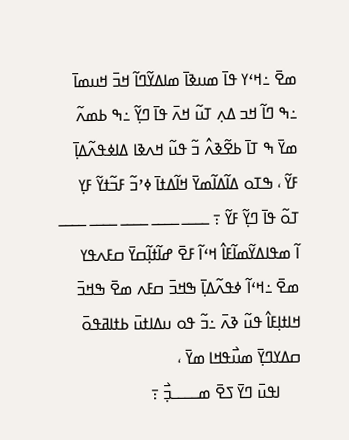ߘߐ߫ ߸ߞߵߌ ߟߊ߫ ߘߎߢߊ߫ ߘߊߡߌ߬ߣߊ߬ ߞߏ߫ ߞߎߘߊ߫ ߸ߒ ߣߊ߬ ߞߏ ߡߍ߲ ߠߎ߬ ߞߍ߫ ߟߊ߫ ߣߌ߲߬ ߸ߒ ߕߘߍ߬ ߘߌ߫ ߒ ߠߊ߫ ߕߐ߬ߢߍ߮ ߏ߬ ߟߎ߬ ߞߍߢߊ ߡߊߦߟߍ߬ߡߊ߲߫ ߓߌ߬ ، ߒߠߋ ߡߊ߬ߡߊ߬ߘߌ߫ ߞߊ߬ߡߙߊ߫ ߦߴߏ߬ ߓߏ߬ߙߌ߬ ߓߌ߲ ߠߋ߬ ߟߊ߫ ߣߌ߲߬ ߓߌ߬ ߹ ߺߺߺߺ ߺߺߺߺ ߺߺߺߺ ߺߺߺߺ ߺߺߺߺ ߊ߬ ߘߟߊߡߌ߬ߘߊ߬ߓߊ߮ ߞߵߊ߬ ߓߐ߫ ߝߊ߬ߙߊ߲߬ߛߌ߫ ߛߓߍߟߌ ߘߐ߫ ߸ߞߵߊ߬ ߦߟߍ߬ߡߊ߲߫ ߒߞߏ߫ ߛߓߍ ߘߐ߫ ߒߞߏ߫ ߞߊߙߊ߲ߓߊ߮ ߟߎ߬ ߢߍ߫ ߸ߏ߬ ߟߋ ߎߡߊߙߎ߫ ߕߙߊߥߟߋ߫ ߛߡߌߣߌ߲߫ ߘߎ߯ߟߞߊ ߘߌ߫ ،
     ߊߟߎ߫ ߣߌ߫ ߖߐ߫ ߘߺߺߺߺߏ߲߯ ߹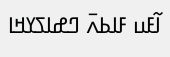ߊ߬ߓߎ ߓߊߕߍ߫ ߣߝߊߖߌߞߊ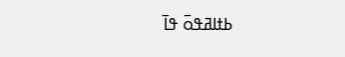ߕߙߊߥߟߋ߫ ߟߊ߫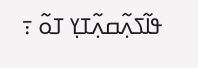ߟߊ߬ߖߍ߲߬ߛߍ߲߬ߠߌ߲ ߠߋ߬ ߹